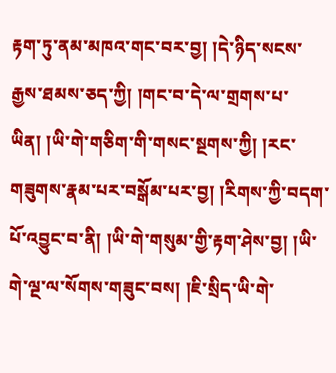རྟག་ཏུ་ནམ་མཁའ་གང་བར་བྱ། །དེ་ཉིད་སངས་རྒྱས་ཐམས་ཅད་ཀྱི། །གང་བ་དེ་ལ་གྲགས་པ་ཡིན། །ཡི་གེ་གཅིག་གི་གསང་སྔགས་ཀྱི། །རང་གཟུགས་རྣམ་པར་བསྒོམ་པར་བྱ། །རིགས་ཀྱི་བདག་པོ་འབྱུང་བ་ནི། །ཡི་གེ་གསུམ་གྱི་རྟག་ཤེས་བྱ། །ཡི་གེ་ལྔ་ལ་སོགས་གཟུང་བས། །ཇི་སྲིད་ཡི་གེ་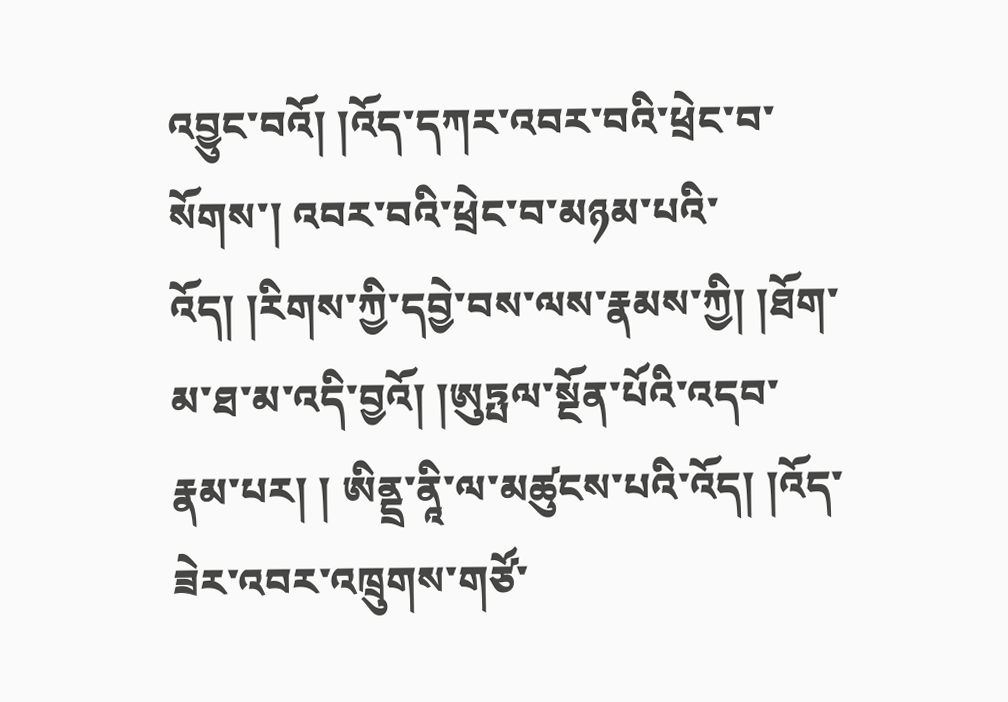འབྱུང་བའོ། །འོད་དཀར་འབར་བའི་ཕྲེང་བ་སོགས་། འབར་བའི་ཕྲེང་བ་མཉམ་པའི་འོད། །རིགས་ཀྱི་དབྱེ་བས་ལས་རྣམས་ཀྱི། །ཐོག་མ་ཐ་མ་འདི་བྱའོ། །ཨུཏྤལ་སྔོན་པོའི་འདབ་རྣམ་པར། ། ཨིནྡྲ་ནཱི་ལ་མཚུངས་པའི་འོད། །འོད་ཟེར་འབར་འཁྲུགས་གཙོ་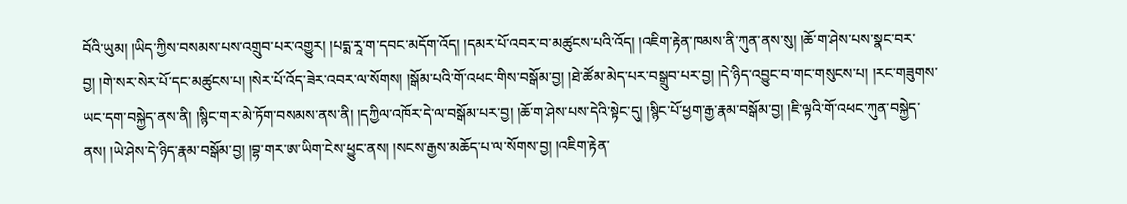བོའི་ཡུམ། །ཡིད་ཀྱིས་བསམས་པས་འགྲུབ་པར་འགྱུར། །པདྨ་རཱ་ག་དབང་མདོག་འོད། །དམར་པོ་འབར་བ་མཚུངས་པའི་འོད། །འཇིག་རྟེན་ཁམས་ནི་ཀུན་ནས་སུ། །ཆོ་ག་ཤེས་པས་སྣང་བར་བྱ། །གེ་སར་སེར་པོ་དང་མཚུངས་པ། །སེར་པོ་འོད་ཟེར་འབར་ལ་སོགས། །སྒོམ་པའི་གོ་འཕང་གིས་བསྒོམ་བྱ། །ཐེ་ཚོམ་མེད་པར་བསྒྲུབ་པར་བྱ། །དེ་ཉིད་འབྱུང་བ་གང་གསུངས་པ། །རང་གཟུགས་ཡང་དག་བསྐྱེད་ནས་ནི། །སྙིང་གར་མེ་ཏོག་བསམས་ནས་ནི། །དཀྱིལ་འཁོར་དེ་ལ་བསྒོམ་པར་བྱ། །ཆོ་ག་ཤེས་པས་དེའི་སྟེང་དུ། །སྙིང་པོ་ཕྱག་རྒྱ་རྣམ་བསྒོམ་བྱ། །ཇི་ལྟའི་གོ་འཕང་ཀུན་བསྐྱེད་ནས། །ཡེ་ཤེས་དེ་ཉིད་རྣམ་བསྒོམ་བྱ། །བྷ་གར་ཨ་ཡིག་ངེས་ཕྱུང་ནས། །སངས་རྒྱས་མཆོད་པ་ལ་སོགས་བྱ། །འཇིག་རྟེན་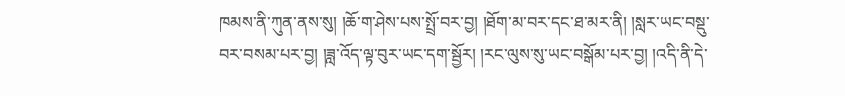ཁམས་ནི་ཀུན་ནས་སུ། །ཆོ་ག་ཤེས་པས་སྤྲོ་བར་བྱ། །ཐོག་མ་བར་དང་ཐ་མར་ནི། །སླར་ཡང་བསྡུ་བར་བསམ་པར་བྱ། །ཟླ་འོད་ལྟ་བུར་ཡང་དག་སྦྱོར། །རང་ལུས་སུ་ཡང་བསྒོམ་པར་བྱ། །འདི་ནི་དེ་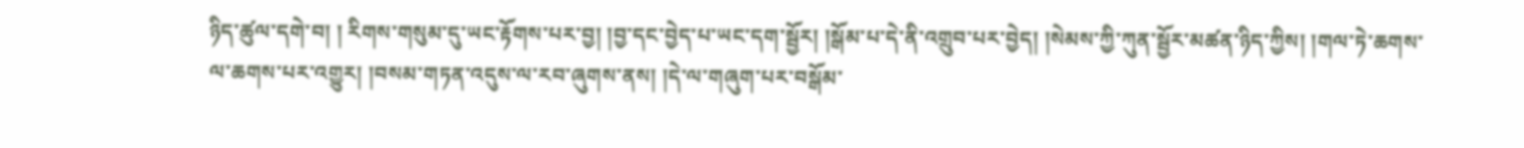ཉིད་ཚུལ་དགེ་བ། ། རིགས་གསུམ་དུ་ཡང་རྟོགས་པར་བྱ། །བྱ་དང་བྱེད་པ་ཡང་དག་སྦྱོར། །སྒོམ་པ་དེ་ནི་འགྲུབ་པར་བྱེད། །སེམས་ཀྱི་ཀུན་སྦྱོར་མཚན་ཉིད་ཀྱིས། །གལ་ཏེ་ཆགས་ལ་ཆགས་པར་འགྱུར། །བསམ་གཏན་འདུས་ལ་རབ་ཞུགས་ནས། །དེ་ལ་གཞུག་པར་བསྒོམ་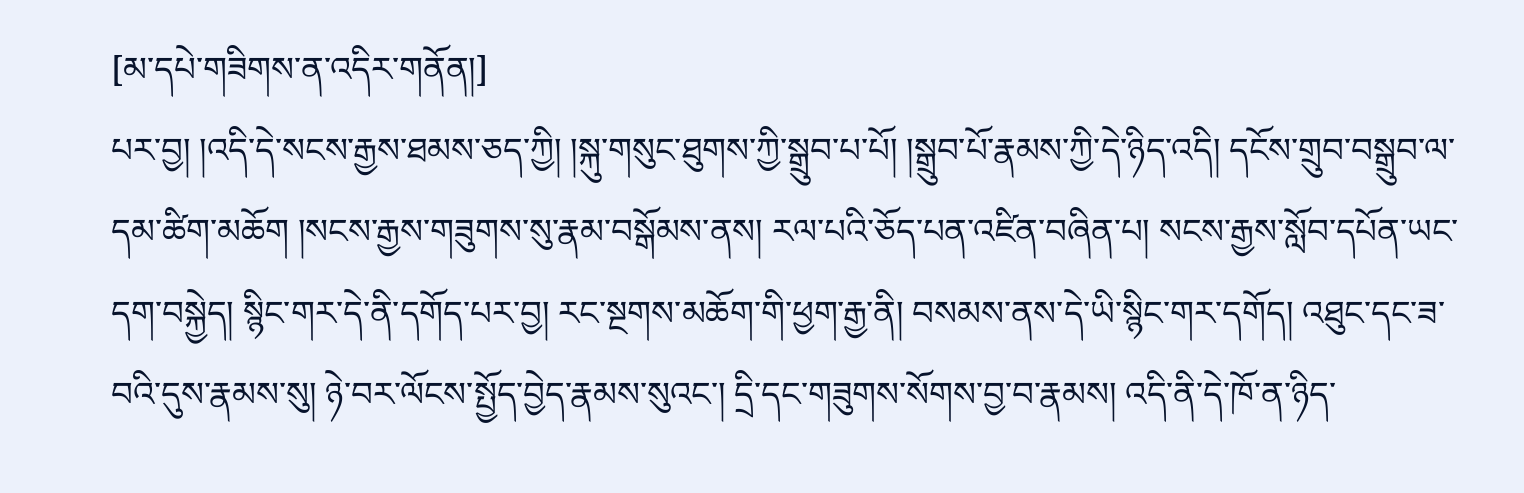[མ་དཔེ་གཟིགས་ན་འདིར་གནོན།]
པར་བྱ། །འདི་དེ་སངས་རྒྱས་ཐམས་ཅད་ཀྱི། །སྐུ་གསུང་ཐུགས་ཀྱི་སྒྲུབ་པ་པོ། །སྒྲུབ་པོ་རྣམས་ཀྱི་དེ་ཉིད་འདི། དངོས་གྲུབ་བསྒྲུབ་ལ་དམ་ཚིག་མཆོག །སངས་རྒྱས་གཟུགས་སུ་རྣམ་བསྒོམས་ནས། རལ་པའི་ཅོད་པན་འཛིན་བཞིན་པ། སངས་རྒྱས་སློབ་དཔོན་ཡང་དག་བསྐྱེད། སྙིང་གར་དེ་ནི་དགོད་པར་བྱ། རང་སྔགས་མཆོག་གི་ཕྱག་རྒྱ་ནི། བསམས་ནས་དེ་ཡི་སྙིང་གར་དགོད། འཐུང་དང་ཟ་བའི་དུས་རྣམས་སུ། ཉེ་བར་ལོངས་སྤྱོད་བྱེད་རྣམས་སུའང་། དྲི་དང་གཟུགས་སོགས་བྱ་བ་རྣམས། འདི་ནི་དེ་ཁོ་ན་ཉིད་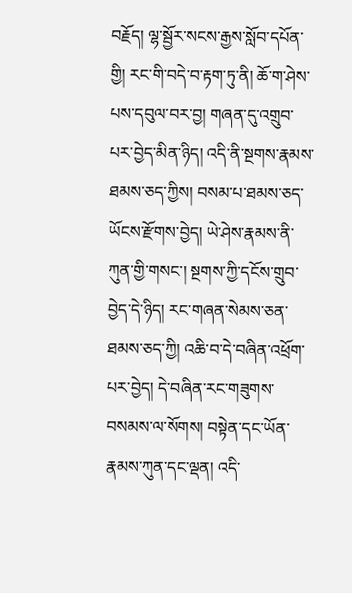བརྗོད། ལྷ་སྦྱོར་སངས་རྒྱས་སློབ་དཔོན་གྱི། རང་གི་བདེ་བ་རྟག་ཏུ་ནི། ཆོ་ག་ཤེས་པས་དབུལ་བར་བྱ། གཞན་དུ་འགྲུབ་པར་བྱེད་མིན་ཉིད། འདི་ནི་སྔགས་རྣམས་ཐམས་ཅད་ཀྱིས། བསམ་པ་ཐམས་ཅད་ཡོངས་རྫོགས་བྱེད། ཡེ་ཤེས་རྣམས་ནི་ཀུན་གྱི་གསང་། སྔགས་ཀྱི་དངོས་གྲུབ་བྱེད་དེ་ཉིད། རང་གཞན་སེམས་ཅན་ཐམས་ཅད་ཀྱི། འཆི་བ་དེ་བཞིན་འཕྲོག་པར་བྱེད། དེ་བཞིན་རང་གཟུགས་བསམས་ལ་སོགས། བསྟེན་དང་ཡོན་རྣམས་ཀུན་དང་ལྡན། འདི་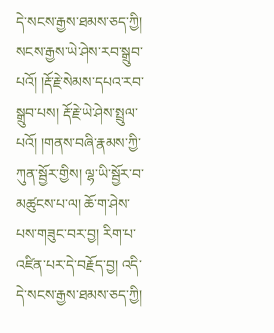དེ་སངས་རྒྱས་ཐམས་ཅད་ཀྱི། སངས་རྒྱས་ཡེ་ཤེས་རབ་སྒྲུབ་པའོ། །རྡོ་རྗེ་སེམས་དཔའ་རབ་སྒྲུབ་པས། རྡོ་རྗེ་ཡེ་ཤེས་སྤྲུལ་པའོ། །གནས་བཞི་རྣམས་ཀྱི་ཀུན་སྦྱོར་གྱིས། ལྷ་ཡི་སྦྱོར་བ་མཚུངས་པ་ལ། ཆོ་ག་ཤེས་པས་གཟུང་བར་བྱ། རིག་པ་འཛིན་པར་དེ་བརྗོད་བྱ། འདི་དེ་སངས་རྒྱས་ཐམས་ཅད་ཀྱི།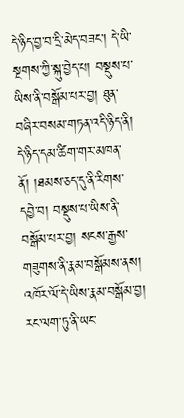དེ་ཉིད་བྱ་བ་དྲི་མེད་བཟང་། དེ་ཡི་སྔགས་ཀྱི་སྐུ་བྱེད་པ། བསྡུས་པ་ཡིས་ནི་བསྒོམ་པར་བྱ། ཐུན་བཞིར་བསམ་གཏན་འདི་ཉིད་ནི། དེ་ཉིད་དམ་ཚིག་གར་མཁན་ནོ། །ཐམས་ཅད་དུ་ནི་རིགས་དབྱེ་བ། བསྡུས་པ་ཡིས་ནི་བསྒོམ་པར་བྱ། སངས་རྒྱས་གཟུགས་ནི་རྣམ་བསྒོམས་ནས། འཁོར་ལོ་དེ་ཡིས་རྣམ་བསྒོམ་བྱ། རང་ལག་ཏུ་ནི་ཡང་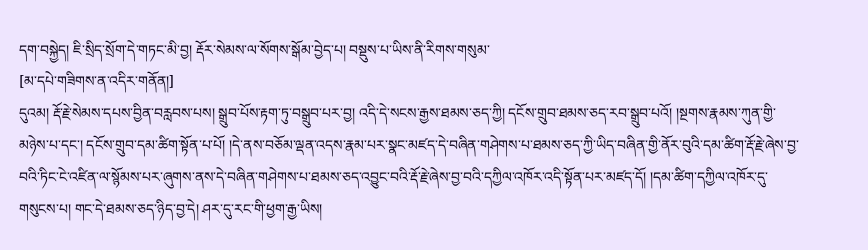དག་བསྐྱེད། ཇི་སྲིད་སྲོག་དེ་གཏང་མི་བྱ། རྡོར་སེམས་ལ་སོགས་སྒོམ་བྱེད་པ། བསྡུས་པ་ཡིས་ནི་རིགས་གསུམ་
[མ་དཔེ་གཟིགས་ན་འདིར་གནོན།]
དུའམ། རྡོ་རྗེ་སེམས་དཔས་བྱིན་བརླབས་པས། སྒྲུབ་པོས་རྟག་ཏུ་བསྒྲུབ་པར་བྱ། འདི་དེ་སངས་རྒྱས་ཐམས་ཅད་ཀྱི། དངོས་གྲུབ་ཐམས་ཅད་རབ་སྒྲུབ་པའོ། །སྔགས་རྣམས་ཀུན་གྱི་མཉེས་པ་དང་། དངོས་གྲུབ་དམ་ཚིག་སྟོན་པ་པོ། །དེ་ནས་བཅོམ་ལྡན་འདས་རྣམ་པར་སྣང་མཛད་དེ་བཞིན་གཤེགས་པ་ཐམས་ཅད་ཀྱི་ཡིད་བཞིན་གྱི་ནོར་བུའི་དམ་ཚིག་རྡོ་རྗེ་ཞེས་བྱ་བའི་ཏིང་ངེ་འཛིན་ལ་སྙོམས་པར་ཞུགས་ནས་དེ་བཞིན་གཤེགས་པ་ཐམས་ཅད་འབྱུང་བའི་རྡོ་རྗེ་ཞེས་བྱ་བའི་དཀྱིལ་འཁོར་འདི་སྟོན་པར་མཛད་དོ། །དམ་ཚིག་དཀྱིལ་འཁོར་དུ་གསུངས་པ། གང་དེ་ཐམས་ཅད་ཉིད་བྱ་དེ། ཤར་དུ་རང་གི་ཕྱག་རྒྱ་ཡིས།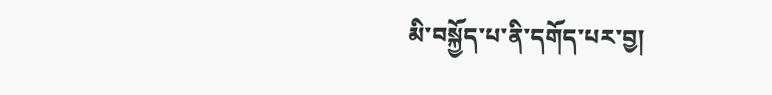མི་བསྐྱོད་པ་ནི་དགོད་པར་བྱ།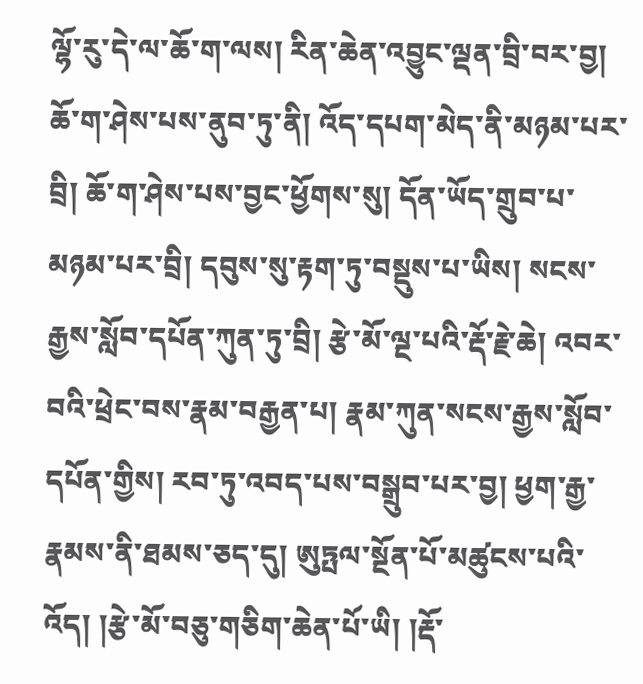ལྷོ་རུ་དེ་ལ་ཆོ་ག་ལས། རིན་ཆེན་འབྱུང་ལྡན་བྲི་བར་བྱ། ཆོ་ག་ཤེས་པས་ནུབ་ཏུ་ནི། འོད་དཔག་མེད་ནི་མཉམ་པར་བྲི། ཆོ་ག་ཤེས་པས་བྱང་ཕྱོགས་སུ། དོན་ཡོད་གྲུབ་པ་མཉམ་པར་བྲི། དབུས་སུ་རྟག་ཏུ་བསྡུས་པ་ཡིས། སངས་རྒྱས་སློབ་དཔོན་ཀུན་ཏུ་བྲི། རྩེ་མོ་ལྔ་པའི་རྡོ་རྗེ་ཆེ། འབར་བའི་ཕྲེང་བས་རྣམ་བརྒྱན་པ། རྣམ་ཀུན་སངས་རྒྱས་སློབ་དཔོན་གྱིས། རབ་ཏུ་འབད་པས་བསྒྲུབ་པར་བྱ། ཕྱག་རྒྱ་རྣམས་ནི་ཐམས་ཅད་དུ། ཨུཏྤལ་སྔོན་པོ་མཚུངས་པའི་འོད། །རྩེ་མོ་བཅུ་གཅིག་ཆེན་པོ་ཡི། །རྡོ་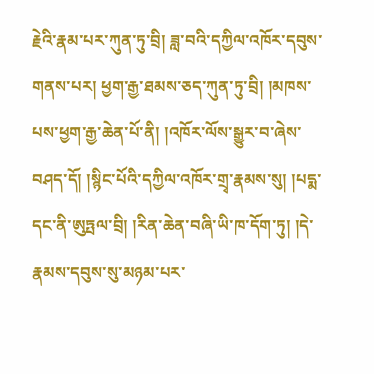རྗེའི་རྣམ་པར་ཀུན་ཏུ་བྲི། ཟླ་བའི་དཀྱིལ་འཁོར་དབུས་གནས་པར། ཕྱག་རྒྱ་ཐམས་ཅད་ཀུན་ཏུ་བྲི། །མཁས་པས་ཕྱག་རྒྱ་ཆེན་པོ་ནི། །འཁོར་ལོས་སྒྱུར་བ་ཞེས་བཤད་དོ། །སྙིང་པོའི་དཀྱིལ་འཁོར་གྲྭ་རྣམས་སུ། །པདྨ་དང་ནི་ཨུཏྤལ་བྲི། །རིན་ཆེན་བཞི་ཡི་ཁ་དོག་ཏུ། །དེ་རྣམས་དབུས་སུ་མཉམ་པར་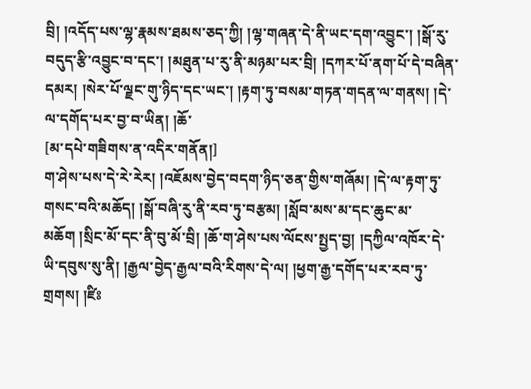བྲི། །འདོད་པས་ལྷ་རྣམས་ཐམས་ཅད་ཀྱི། །ལྷ་གཞན་དེ་ནི་ཡང་དག་འབྱུང་། །སྒོ་རུ་བདུད་རྩི་འབྱུང་བ་དང་། །མཐུན་པ་རུ་ནི་མཉམ་པར་བྲི། །དཀར་པོ་ནག་པོ་དེ་བཞིན་དམར། །སེར་པོ་ལྗང་གུ་ཉིད་དང་ཡང་། །རྟག་ཏུ་བསམ་གཏན་གདན་ལ་གནས། །དེ་ལ་དགོད་པར་བྱ་བ་ཡིན། །ཆོ་
[མ་དཔེ་གཟིགས་ན་འདིར་གནོན།]
ག་ཤེས་པས་དེ་རེ་རེར། །འཇོམས་བྱེད་བདག་ཉིད་ཅན་གྱིས་གཞོམ། །དེ་ལ་རྟག་ཏུ་གསང་བའི་མཆོད། །སྒོ་བཞི་རུ་ནི་རབ་ཏུ་བརྩམ། །སློབ་མས་མ་དང་ཆུང་མ་མཆོག །སྲིང་མོ་དང་ནི་བུ་མོ་བྲི། །ཆོ་ག་ཤེས་པས་ལོངས་སྤྱད་བྱ། །དཀྱིལ་འཁོར་དེ་ཡི་དབུས་སུ་ནི། །རྒྱལ་བྱེད་རྒྱལ་བའི་རིགས་དེ་ལ། །ཕྱག་རྒྱ་དགོད་པར་རབ་ཏུ་གྲགས། །ཛིཿ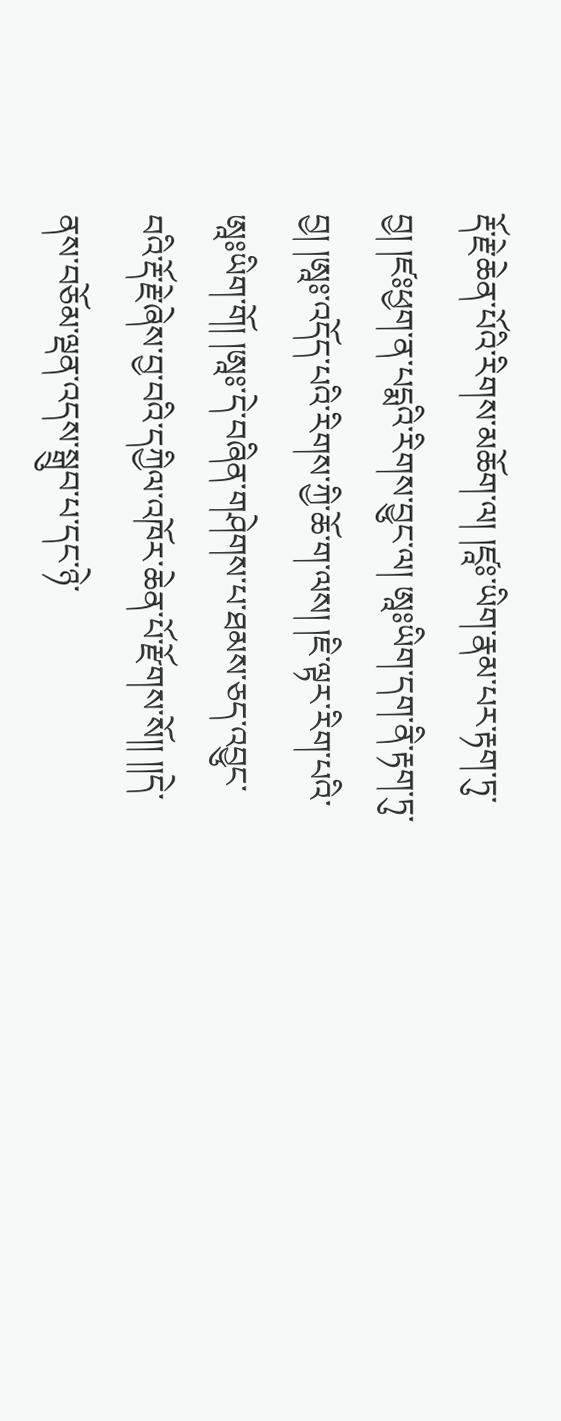རྡོ་རྗེ་ཆེན་པོའི་རིགས་མཆོག་ལ། །ཛཱཿ་ཡིག་རྣམ་པར་རྟག་ཏུ་བྱ། །ཛཿཕྱག་ན་པདྨའི་རིགས་བྱུང་ལ། ཨཱཿཡིག་དག་ནི་རྟག་ཏུ་བྱ། །ཨཱཿ་འདོད་པའི་རིགས་ཀྱི་ཆོ་ག་ལས། །ཇི་ལྟར་རིག་པའི་ཨཱཿཡིག་གོ། །ཨཱཿ་དེ་བཞིན་གཤེགས་པ་ཐམས་ཅད་འབྱུང་བའི་རྡོ་རྗེ་ཞེས་བྱ་བའི་དཀྱིལ་འཁོར་ཆེན་པོ་རྫོགས་སོ།། །།དེ་ནས་བཅོམ་ལྡན་འདས་སྒྲུབ་པ་དང་ཉེ་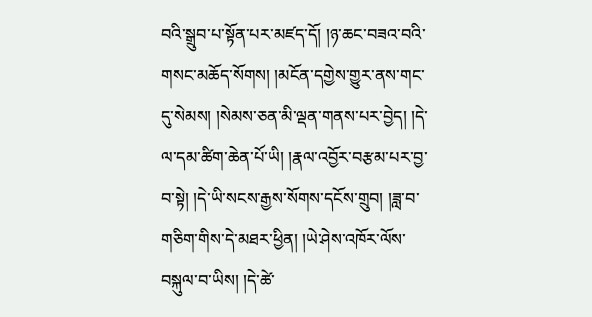བའི་སྒྲུབ་པ་སྟོན་པར་མཛད་དོ། །ཉ་ཆང་བཟའ་བའི་གསང་མཆོད་སོགས། །མངོན་དགྱེས་གྱུར་ནས་གང་དུ་སེམས། །སེམས་ཅན་མི་ལྡན་གནས་པར་བྱེད། །དེ་ལ་དམ་ཚིག་ཆེན་པོ་ཡི། །རྣལ་འབྱོར་བརྩམ་པར་བྱ་བ་སྟེ། །དེ་ཡི་སངས་རྒྱས་སོགས་དངོས་གྲུབ། །ཟླ་བ་གཅིག་གིས་དེ་མཐར་ཕྱིན། །ཡེ་ཤེས་འཁོར་ལོས་བསྐུལ་བ་ཡིས། །དེ་ཚེ་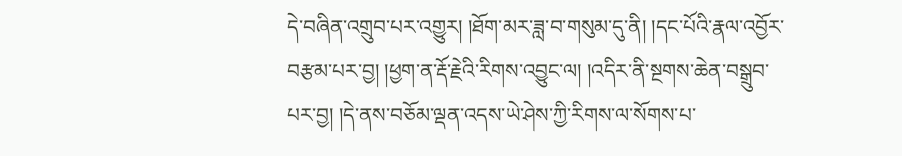དེ་བཞིན་འགྲུབ་པར་འགྱུར། །ཐོག་མར་ཟླ་བ་གསུམ་དུ་ནི། །དང་པོའི་རྣལ་འབྱོར་བརྩམ་པར་བྱ། །ཕྱག་ན་རྡོ་རྗེའི་རིགས་འབྱུང་ལ། །འདིར་ནི་སྔགས་ཆེན་བསྒྲུབ་པར་བྱ། །དེ་ནས་བཅོམ་ལྡན་འདས་ཡེ་ཤེས་ཀྱི་རིགས་ལ་སོགས་པ་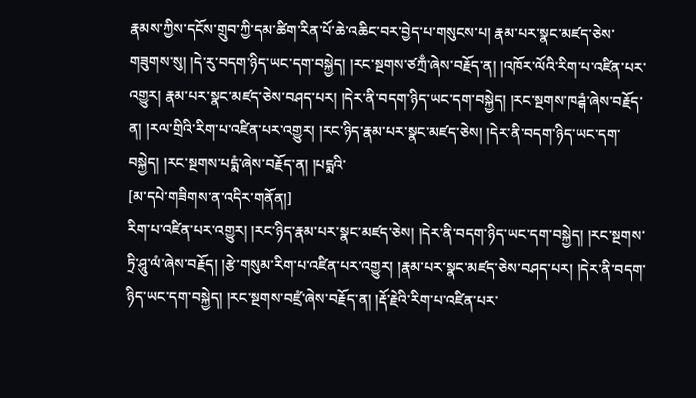རྣམས་ཀྱིས་དངོས་གྲུབ་ཀྱི་དམ་ཚིག་རིན་པོ་ཆེ་འཆིང་བར་བྱེད་པ་གསུངས་པ། རྣམ་པར་སྣང་མཛད་ཅེས་གཟུགས་སུ། །དེ་རུ་བདག་ཉིད་ཡང་དག་བསྐྱེད། །རང་སྔགས་ཙཀྲྃ་ཞེས་བརྗོད་ན། །འཁོར་ལོའི་རིག་པ་འཛིན་པར་འགྱུར། རྣམ་པར་སྣང་མཛད་ཅེས་བཤད་པར། །དེར་ནི་བདག་ཉིད་ཡང་དག་བསྐྱེད། །རང་སྔགས་ཁཌྒཾ་ཞེས་བརྗོད་ན། །རལ་གྲིའི་རིག་པ་འཛིན་པར་འགྱུར། །རང་ཉིད་རྣམ་པར་སྣང་མཛད་ཅེས། །དེར་ནི་བདག་ཉིད་ཡང་དག་བསྐྱེད། །རང་སྔགས་པདྨཾ་ཞེས་བརྗོད་ན། །པདྨའི་
[མ་དཔེ་གཟིགས་ན་འདིར་གནོན།]
རིག་པ་འཛིན་པར་འགྱུར། །རང་ཉིད་རྣམ་པར་སྣང་མཛད་ཅེས། །དེར་ནི་བདག་ཉིད་ཡང་དག་བསྐྱེད། །རང་སྔགས་ཏྲི་ཤཱུ་ལཾ་ཞེས་བརྗོད། །རྩེ་གསུམ་རིག་པ་འཛིན་པར་འགྱུར། །རྣམ་པར་སྣང་མཛད་ཅེས་བཤད་པར། །དེར་ནི་བདག་ཉིད་ཡང་དག་བསྐྱེད། །རང་སྔགས་བཛྲཾ་ཞེས་བརྗོད་ན། །རྡོ་རྗེའི་རིག་པ་འཛིན་པར་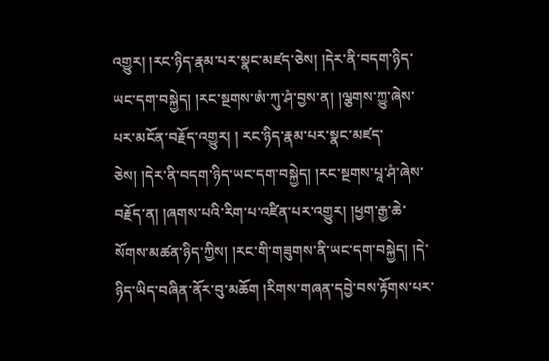འགྱུར། །རང་ཉིད་རྣམ་པར་སྣང་མཛད་ཅེས། །དེར་ནི་བདག་ཉིད་ཡང་དག་བསྐྱེད། །རང་སྔགས་ཨཾ་ཀུ་ཤཾ་བྱས་ན། །ལྕགས་ཀྱུ་ཞེས་པར་མངོན་བརྗོད་འགྱུར། ། རང་ཉིད་རྣམ་པར་སྣང་མཛད་ཅེས། །དེར་ནི་བདག་ཉིད་ཡང་དག་བསྐྱེད། །རང་སྔགས་པཱ་ཤཾ་ཞེས་བརྗོད་ན། །ཞགས་པའི་རིག་པ་འཛིན་པར་འགྱུར། །ཕྱག་རྒྱ་ཆེ་སོགས་མཚན་ཉིད་ཀྱིས། །རང་གི་གཟུགས་ནི་ཡང་དག་བསྐྱེད། །དེ་ཉིད་ཡིད་བཞིན་ནོར་བུ་མཆོག །རིགས་གཞན་དབྱེ་བས་རྟོགས་པར་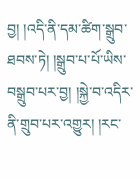བྱ། །འདི་ནི་དམ་ཚིག་སྒྲུབ་ཐབས་ཏེ། །སྒྲུབ་པ་པོ་ཡིས་བསྒྲུབ་པར་བྱ། །སྐྱེ་བ་འདིར་ནི་གྲུབ་པར་འགྱུར། །རང་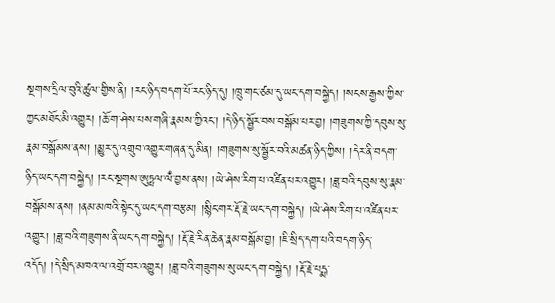སྔགས་དྲིལ་བུའི་ཚུལ་གྱིས་ནི། །རང་ཉིད་བདག་པོ་རང་ཉིད་དུ། །ཁྲུ་གང་ཙམ་དུ་ཡང་དག་བསྐྱེད། །སངས་རྒྱས་ཀྱིས་ཀྱང་མཐོང་མི་འགྱུར། །ཆོ་ག་ཤེས་པས་གཞི་རྣམས་ཀྱིའང་། །དེ་ཉིད་སྦྱོར་བས་བསྒོམ་པར་བྱ། །གཟུགས་ཀྱི་དབུས་སུ་རྣམ་བསྒོམས་ནས། །མྱུར་དུ་འགྲུབ་འགྱུར་གཞན་དུ་མིན། །གཟུགས་སུ་སྦྱོར་བའི་མཚན་ཉིད་ཀྱིས། །དེར་ནི་བདག་ཉིད་ཡང་དག་བསྐྱེད། །རང་སྔགས་ཨུཏྤལ་ལྃ་བྱས་ནས། །ཡེ་ཤེས་རིག་པ་འཛིན་པར་འགྱུར། །ཟླ་བའི་དབུས་སུ་རྣམ་བསྒོམས་ནས། །ནམ་མཁའི་སྟེང་དུ་ཡང་དག་བརྩམ། །སྙིང་གར་རྡོ་རྗེ་ཡང་དག་བསྐྱེད། །ཡེ་ཤེས་རིག་པ་འཛིན་པར་འགྱུར། །ཟླ་བའི་གཟུགས་ནི་ཡང་དག་བསྐྱེད། །རྡོ་རྗེ་རིན་ཆེན་རྣམ་བསྒོམ་བྱ། །ཇི་སྲིད་དག་པའི་བདག་ཉིད་འདོད། །དེ་སྲིད་མཁའ་ལ་འགྲོ་བར་འགྱུར། །ཟླ་བའི་གཟུགས་སུ་ཡང་དག་བསྐྱེད། །རྡོ་རྗེ་པདྨ་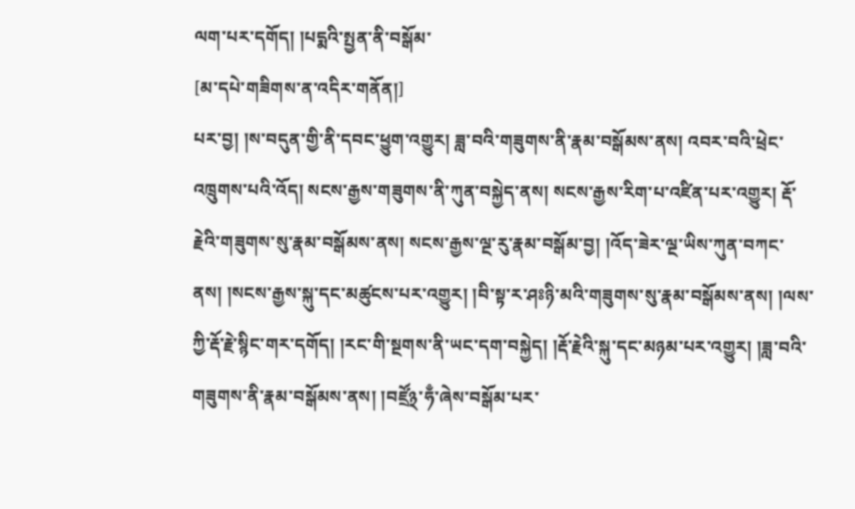ལག་པར་དགོད། །པདྨའི་སྤྱན་ནི་བསྒོམ་
[མ་དཔེ་གཟིགས་ན་འདིར་གནོན།]
པར་བྱ། །ས་བདུན་གྱི་ནི་དབང་ཕྱུག་འགྱུར། ཟླ་བའི་གཟུགས་ནི་རྣམ་བསྒོམས་ནས། འབར་བའི་ཕྲེང་འཁྲུགས་པའི་འོད། སངས་རྒྱས་གཟུགས་ནི་ཀུན་བསྐྱེད་ནས། སངས་རྒྱས་རིག་པ་འཛིན་པར་འགྱུར། རྡོ་རྗེའི་གཟུགས་སུ་རྣམ་བསྒོམས་ནས། སངས་རྒྱས་ལྔ་རུ་རྣམ་བསྒོམ་བྱ། །འོད་ཟེར་ལྔ་ཡིས་ཀུན་བཀང་ནས། །སངས་རྒྱས་སྐུ་དང་མཚུངས་པར་འགྱུར། །བི་སྟ་ར་ཤཿཉི་མའི་གཟུགས་སུ་རྣམ་བསྒོམས་ནས། །ལས་ཀྱི་རྡོ་རྗེ་སྙིང་གར་དགོད། །རང་གི་སྔགས་ནི་ཡང་དག་བསྐྱེད། །རྡོ་རྗེའི་སྐུ་དང་མཉམ་པར་འགྱུར། །ཟླ་བའི་གཟུགས་ནི་རྣམ་བསྒོམས་ནས། །བཛྲོ྅་ཧྃ་ཞེས་བསྒོམ་པར་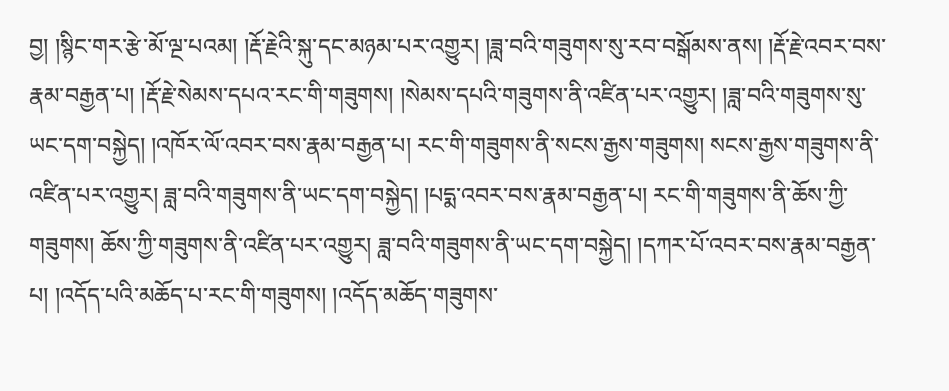བྱ། །སྙིང་གར་རྩེ་མོ་ལྔ་པའམ། །རྡོ་རྗེའི་སྐུ་དང་མཉམ་པར་འགྱུར། །ཟླ་བའི་གཟུགས་སུ་རབ་བསྒོམས་ནས། །རྡོ་རྗེ་འབར་བས་རྣམ་བརྒྱན་པ། །རྡོ་རྗེ་སེམས་དཔའ་རང་གི་གཟུགས། །སེམས་དཔའི་གཟུགས་ནི་འཛིན་པར་འགྱུར། །ཟླ་བའི་གཟུགས་སུ་ཡང་དག་བསྐྱེད། །འཁོར་ལོ་འབར་བས་རྣམ་བརྒྱན་པ། རང་གི་གཟུགས་ནི་སངས་རྒྱས་གཟུགས། སངས་རྒྱས་གཟུགས་ནི་འཛིན་པར་འགྱུར། ཟླ་བའི་གཟུགས་ནི་ཡང་དག་བསྐྱེད། །པདྨ་འབར་བས་རྣམ་བརྒྱན་པ། རང་གི་གཟུགས་ནི་ཆོས་ཀྱི་གཟུགས། ཆོས་ཀྱི་གཟུགས་ནི་འཛིན་པར་འགྱུར། ཟླ་བའི་གཟུགས་ནི་ཡང་དག་བསྐྱེད། །དཀར་པོ་འབར་བས་རྣམ་བརྒྱན་པ། །འདོད་པའི་མཆོད་པ་རང་གི་གཟུགས། །འདོད་མཆོད་གཟུགས་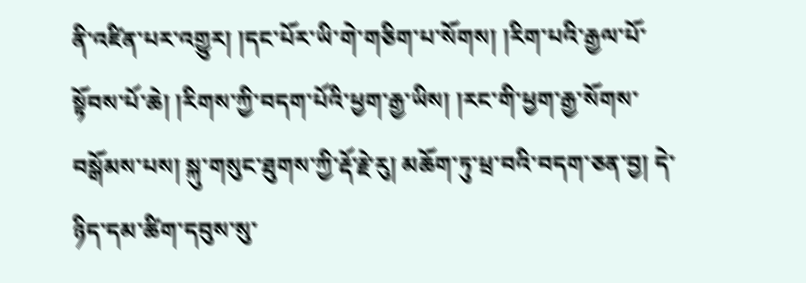ནི་འཛིན་པར་འགྱུར། །དང་པོར་ཡི་གེ་གཅིག་པ་སོགས། །རིག་པའི་རྒྱལ་པོ་སྟོབས་པོ་ཆེ། །རིགས་ཀྱི་བདག་པོའི་ཕྱག་རྒྱ་ཡིས། །རང་གི་ཕྱག་རྒྱ་སོགས་བསྒོམས་པས། སྐུ་གསུང་ཐུགས་ཀྱི་རྡོ་རྗེ་རུ། མཆོག་ཏུ་ཕྲ་བའི་བདག་ཅན་བྱ། དེ་ཉིད་དམ་ཚིག་དབུས་སུ་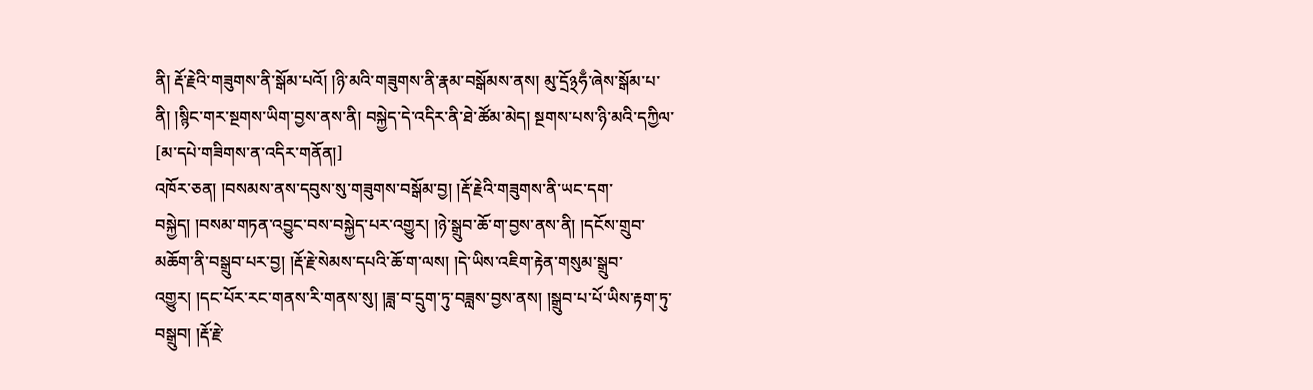ནི། རྡོ་རྗེའི་གཟུགས་ནི་སྒོམ་པའོ། །ཉི་མའི་གཟུགས་ནི་རྣམ་བསྒོམས་ནས། མུ་དྲོ྅ཧྃ་ཞེས་སྒོམ་པ་ནི། །སྙིང་གར་སྔགས་ཡིག་བྱས་ནས་ནི། བསྐྱེད་དེ་འདིར་ནི་ཐེ་ཚོམ་མེད། སྔགས་པས་ཉི་མའི་དཀྱིལ་
[མ་དཔེ་གཟིགས་ན་འདིར་གནོན།]
འཁོར་ཅན། །བསམས་ནས་དབུས་སུ་གཟུགས་བསྒོམ་བྱ། །རྡོ་རྗེའི་གཟུགས་ནི་ཡང་དག་བསྐྱེད། །བསམ་གཏན་འབྱུང་བས་བསྐྱེད་པར་འགྱུར། །ཉེ་སྒྲུབ་ཆོ་ག་བྱས་ནས་ནི། །དངོས་གྲུབ་མཆོག་ནི་བསྒྲུབ་པར་བྱ། །རྡོ་རྗེ་སེམས་དཔའི་ཆོ་ག་ལས། །དེ་ཡིས་འཇིག་རྟེན་གསུམ་སྒྲུབ་འགྱུར། །དང་པོར་རང་གནས་རི་གནས་སུ། །ཟླ་བ་དྲུག་ཏུ་བཟླས་བྱས་ནས། །སྒྲུབ་པ་པོ་ཡིས་རྟག་ཏུ་བསྒྲུབ། །རྡོ་རྗེ་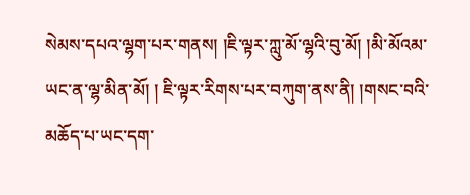སེམས་དཔའ་ལྷག་པར་གནས། །ཇི་ལྟར་ཀླུ་མོ་ལྷའི་བུ་མོ། །མི་མོའམ་ཡང་ན་ལྷ་མིན་མོ། ། ཇི་ལྟར་རིགས་པར་བཀུག་ནས་ནི། །གསང་བའི་མཆོད་པ་ཡང་དག་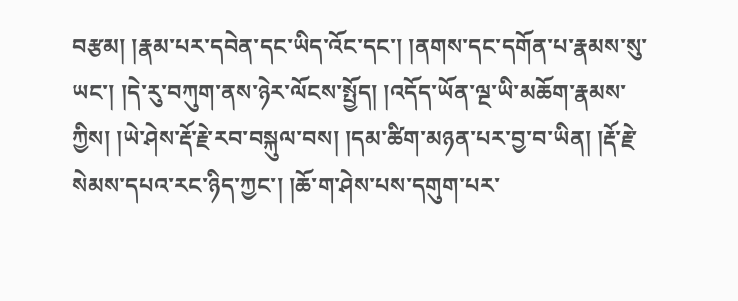བརྩམ། །རྣམ་པར་དབེན་དང་ཡིད་འོང་དང་། །ནགས་དང་དགོན་པ་རྣམས་སུ་ཡང་། །དེ་རུ་བཀུག་ནས་ཉེར་ལོངས་སྤྱོད། །འདོད་ཡོན་ལྔ་ཡི་མཆོག་རྣམས་ཀྱིས། །ཡེ་ཤེས་རྡོ་རྗེ་རབ་བསྐུལ་བས། །དམ་ཚིག་མཉན་པར་བྱ་བ་ཡིན། །རྡོ་རྗེ་སེམས་དཔའ་རང་ཉིད་ཀྱང་། །ཆོ་ག་ཤེས་པས་དགུག་པར་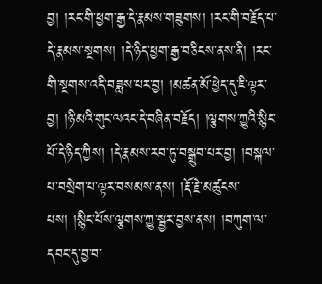བྱ། །རང་གི་ཕྱག་རྒྱ་དེ་རྣམས་གཟུགས། །རང་གི་བརྗོད་པ་དེ་རྣམས་སྔགས། །དེ་ཉིད་ཕྱག་རྒྱ་བཅིངས་ནས་ནི། །རང་གི་སྔགས་འདི་བཟླས་པར་བྱ། །མཚན་མོ་ཕྱེད་དུ་ཇི་ལྟར་བྱ། །ཉི་མའི་གུང་ལའང་དེ་བཞིན་བརྗོད། །ལྕགས་ཀྱུའི་སྙིང་པོ་དེ་ཉིད་ཀྱིས། །དེ་རྣམས་རབ་ཏུ་བསྒྲུབ་པར་བྱ། །བསྐལ་པ་བསྲེག་པ་ལྟར་བསམས་ནས། །རྡོ་རྗེ་མཚུངས་པས། །སྙིང་པོས་ལྕགས་ཀྱུ་སྦྱར་བྱས་ནས། །བཀུག་ལ་དབང་དུ་བྱ་བ་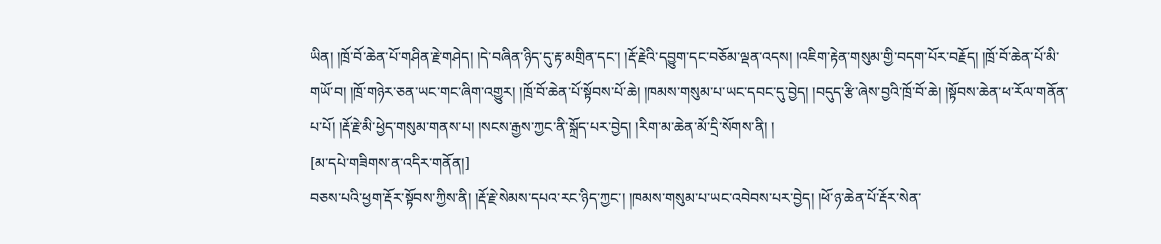ཡིན། །ཁྲོ་བོ་ཆེན་པོ་གཤིན་རྗེ་གཤེད། །དེ་བཞིན་ཉིད་དུ་རྟ་མགྲིན་དང་། །རྡོ་རྗེའི་དབྱུག་དང་བཅོམ་ལྡན་འདས། །འཇིག་རྟེན་གསུམ་གྱི་བདག་པོར་བརྗོད། །ཁྲོ་བོ་ཆེན་པོ་མི་གཡོ་བ། །ཁྲོ་གཉེར་ཅན་ཡང་གང་ཞིག་འགྱུར། །ཁྲོ་བོ་ཆེན་པོ་སྟོབས་པོ་ཆེ། །ཁམས་གསུམ་པ་ཡང་དབང་དུ་བྱེད། །བདུད་རྩི་ཞེས་བྱའི་ཁྲོ་བོ་ཆེ། །སྟོབས་ཆེན་ཕ་རོལ་གནོན་པ་པོ། །རྡོ་རྗེ་མི་ཕྱེད་གསུམ་གནས་པ། །སངས་རྒྱས་ཀྱང་ནི་སྐྲོད་པར་བྱེད། །རིག་མ་ཆེན་མོ་དྲི་སོགས་ནི། །
[མ་དཔེ་གཟིགས་ན་འདིར་གནོན།]
བཅས་པའི་ཕྱག་རྡོར་སྟོབས་ཀྱིས་ནི། །རྡོ་རྗེ་སེམས་དཔའ་རང་ཉིད་ཀྱང་། །ཁམས་གསུམ་པ་ཡང་འབེབས་པར་བྱེད། །ཕོ་ཉ་ཆེན་པོ་རྡོར་སེན་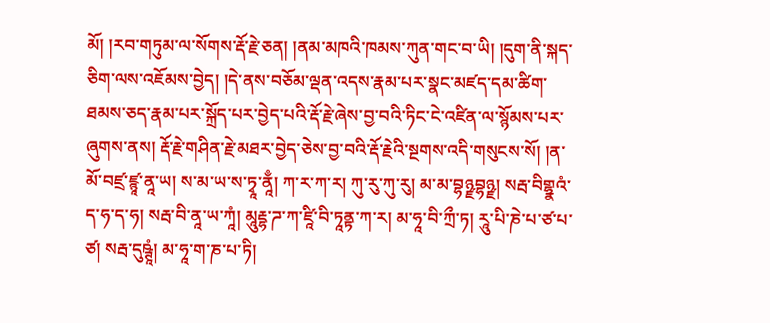མོ། །རབ་གཏུམ་ལ་སོགས་རྡོ་རྗེ་ཅན། །ནམ་མཁའི་ཁམས་ཀུན་གང་བ་ཡི། །དུག་ནི་སྐད་ཅིག་ལས་འཇོམས་བྱེད། །དེ་ནས་བཅོམ་ལྡན་འདས་རྣམ་པར་སྣང་མཛད་དམ་ཚིག་ཐམས་ཅད་རྣམ་པར་སྐྲོད་པར་བྱེད་པའི་རྡོ་རྗེ་ཞེས་བྱ་བའི་ཏིང་ངེ་འཛིན་ལ་སྙོམས་པར་ཞུགས་ནས། རྡོ་རྗེ་གཤིན་རྗེ་མཐར་བྱེད་ཅེས་བྱ་བའི་རྡོ་རྗེའི་སྔགས་འདི་གསུངས་སོ། །ན་མོ་བཛྲ་ཛྙཱ་ནཱ་ཡ། ས་མ་ཡ་ས་ཏྭཱ་ནཱྃ། ཀ་ར་ཀ་ར། ཀུ་རུ་ཀུ་རུ། མ་མ་བྷཉྫབྷཉྫ། སརྦ་བིགྷྣའཾ་ད་ཧ་ད་ཧ། སརྦ་བི་ནཱ་ཡ་ཀཱཾ། མཱུརྡྷ་ཌ་ཀ་ཛཱི་བི་ཏཱནྟ་ཀ་ར། མ་ཧཱ་བི་ཀྲྀ་ཏ། རཱུ་པི་ཎེ་པ་ཙ་པ་ཙ། སརྦ་དུཥྚཱཾ། མ་ཧཱ་ག་ཎ་པ་ཏི།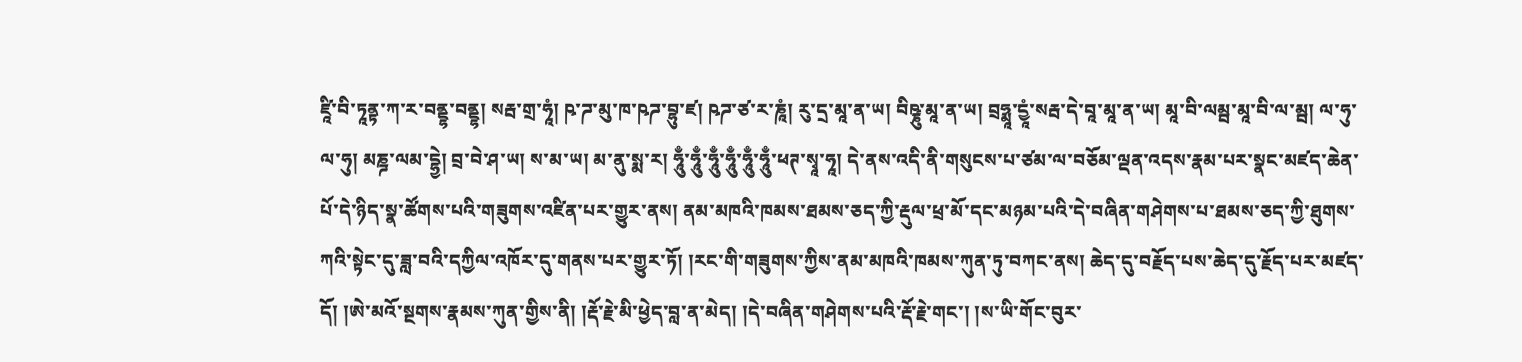ཛཱི་བི་ཏཱནྟ་ཀ་ར་བནྡྷ་བནྡྷ། སརྦ་གྲ་ཧཱཾ། ཥ་ཌ་མུ་ཁ་ཥཌ་བྷུ་ཛ། ཥཌ་ཙ་ར་ཎཱཾ། རུ་དྲ་མཱ་ན་ཡ། བིཥྞུ་མཱ་ན་ཡ། བྲཧྨཱ་དྱཱཾ་སརྦ་དེ་བཱ་མཱ་ན་ཡ། མཱ་བི་ལམྦ་མཱ་བི་ལ་མྦ། ལ་ཧུ་ལ་ཧུ། མཎྜ་ལམ་དྷྱེ། བྲ་བེ་ཤ་ཡ། ས་མ་ཡ། མ་ནུ་སྨ་ར། ཧཱུྃ་ཧཱུྃ་ཧཱུྃ་ཧཱུྃ་ཧཱུྃ་ཧཱུྃ་ཕཊ་སྭཱ་ཧཱ། དེ་ནས་འདི་ནི་གསུངས་པ་ཙམ་ལ་བཅོམ་ལྡན་འདས་རྣམ་པར་སྣང་མཛད་ཆེན་པོ་དེ་ཉིད་སྣ་ཚོགས་པའི་གཟུགས་འཛིན་པར་གྱུར་ནས། ནམ་མཁའི་ཁམས་ཐམས་ཅད་ཀྱི་རྡུལ་ཕྲ་མོ་དང་མཉམ་པའི་དེ་བཞིན་གཤེགས་པ་ཐམས་ཅད་ཀྱི་ཐུགས་ཀའི་སྟེང་དུ་ཟླ་བའི་དཀྱིལ་འཁོར་དུ་གནས་པར་གྱུར་ཏོ། །རང་གི་གཟུགས་ཀྱིས་ནམ་མཁའི་ཁམས་ཀུན་ཏུ་བཀང་ནས། ཆེད་དུ་བརྗོད་པས་ཆེད་དུ་རྗོད་པར་མཛད་དོ། །ཨེ་མའོ་སྔགས་རྣམས་ཀུན་གྱིས་ནི། །རྡོ་རྗེ་མི་ཕྱེད་བླ་ན་མེད། །དེ་བཞིན་གཤེགས་པའི་རྡོ་རྗེ་གང་། །ས་ཡི་གོང་བུར་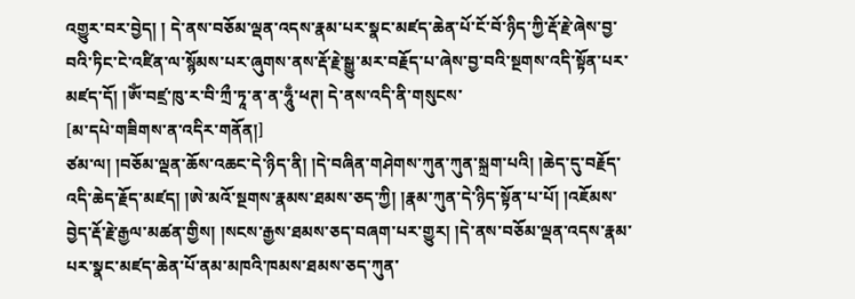འགྱུར་བར་བྱེད། ། དེ་ནས་བཅོམ་ལྡན་འདས་རྣམ་པར་སྣང་མཛད་ཆེན་པོ་ངོ་བོ་ཉིད་ཀྱི་རྡོ་རྗེ་ཞེས་བྱ་བའི་ཏིང་ངེ་འཛིན་ལ་སྙོམས་པར་ཞུགས་ནས་རྡོ་རྗེ་སྒྱུ་མར་བརྗོད་པ་ཞེས་བྱ་བའི་སྔགས་འདི་སྟོན་པར་མཛད་དོ། །ཨོཾ་བཛྲ་ཁུ་ར་བི་ཀྲྀ་ཏཱ་ན་ན་ཧཱུྃ་ཕཊ། དེ་ནས་འདི་ནི་གསུངས་
[མ་དཔེ་གཟིགས་ན་འདིར་གནོན།]
ཙམ་ལ། །བཅོམ་ལྡན་ཆོས་འཆང་དེ་ཉིད་ནི། །དེ་བཞིན་གཤེགས་ཀུན་ཀུན་སྐྲག་པའི། །ཆེད་དུ་བརྗོད་འདི་ཆེད་རྗོད་མཛད། །ཨེ་མའོ་སྔགས་རྣམས་ཐམས་ཅད་ཀྱི། །རྣམ་ཀུན་དེ་ཉིད་སྟོན་པ་པོ། །འཇོམས་བྱེད་རྡོ་རྗེ་རྒྱལ་མཚན་གྱིས། །སངས་རྒྱས་ཐམས་ཅད་བཞག་པར་གྱུར། །དེ་ནས་བཅོམ་ལྡན་འདས་རྣམ་པར་སྣང་མཛད་ཆེན་པོ་ནམ་མཁའི་ཁམས་ཐམས་ཅད་ཀུན་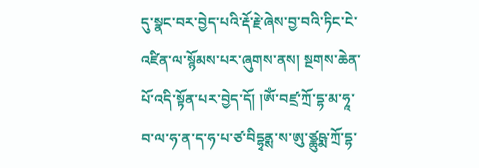དུ་སྣང་བར་བྱེད་པའི་རྡོ་རྗེ་ཞེས་བྱ་བའི་ཏིང་ངེ་འཛིན་ལ་སྙོམས་པར་ཞུགས་ནས། སྔགས་ཆེན་པོ་འདི་སྟོན་པར་བྱེད་དོ། །ཨོཾ་བཛྲ་ཀྲོ་དྷ་མ་ཧཱ་བ་ལ་ཧ་ན་ད་ཧ་པ་ཙ་བིདྷྭནྶ་ས་ཨུ་ཙྪུཥྨ་ཀྲོ་དྷ་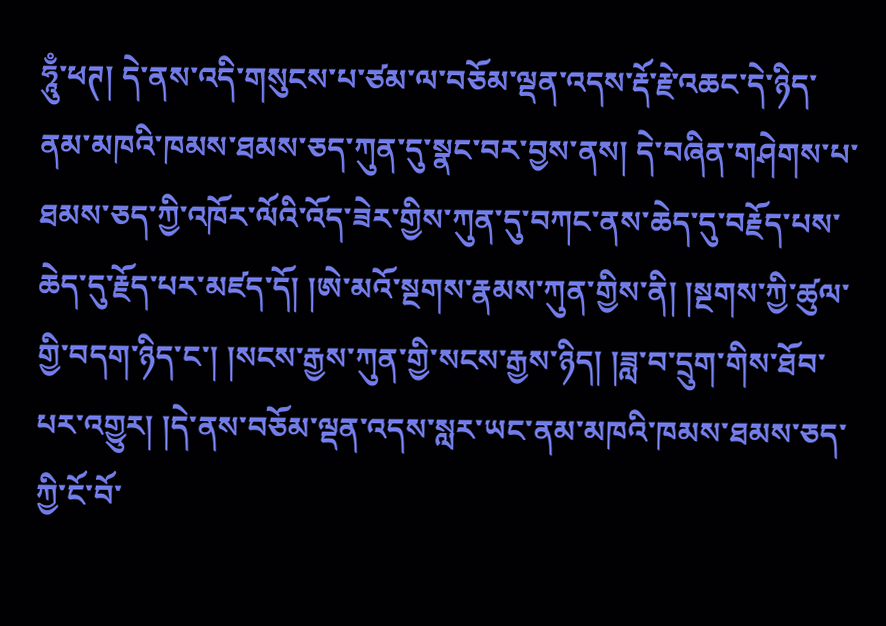ཧཱུྃ་ཕཊ། དེ་ནས་འདི་གསུངས་པ་ཙམ་ལ་བཅོམ་ལྡན་འདས་རྡོ་རྗེ་འཆང་དེ་ཉིད་ནམ་མཁའི་ཁམས་ཐམས་ཅད་ཀུན་དུ་སྣང་བར་བྱས་ནས། དེ་བཞིན་གཤེགས་པ་ཐམས་ཅད་ཀྱི་འཁོར་ལོའི་འོད་ཟེར་གྱིས་ཀུན་དུ་བཀང་ནས་ཆེད་དུ་བརྗོད་པས་ཆེད་དུ་རྗོད་པར་མཛད་དོ། །ཨེ་མའོ་སྔགས་རྣམས་ཀུན་གྱིས་ནི། །སྔགས་ཀྱི་ཚུལ་གྱི་བདག་ཉིད་ང་། །སངས་རྒྱས་ཀུན་གྱི་སངས་རྒྱས་ཉིད། །ཟླ་བ་དྲུག་གིས་ཐོབ་པར་འགྱུར། །དེ་ནས་བཅོམ་ལྡན་འདས་སླར་ཡང་ནམ་མཁའི་ཁམས་ཐམས་ཅད་ཀྱི་ངོ་བོ་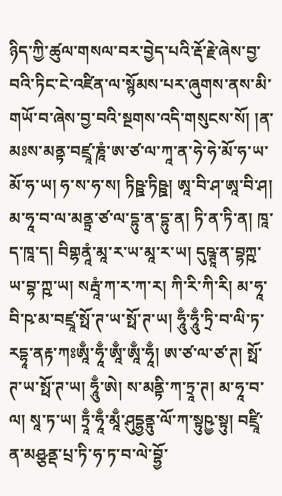ཉིད་ཀྱི་ཚུལ་གསལ་བར་བྱེད་པའི་རྡོ་རྗེ་ཞེས་བྱ་བའི་ཏིང་ངེ་འཛིན་ལ་སྙོམས་པར་ཞུགས་ནས་མི་གཡོ་བ་ཞེས་བྱ་བའི་སྔགས་འདི་གསུངས་སོ། །ན་མཿས་མནྟ་བཛྲཱ་ཎཱཾ་ཨ་ཙ་ལ་ཀཱ་ན་ཧེ་ཧེ་མོ་ཧ་ཡ་མོ་ཧ་ཡ། ཧ་ས་ཧ་ས། ཏིཥྛ་ཏིཥྛ། ཨཱ་བི་ཤ་ཨཱ་བི་ཤ། མ་ཧཱ་བ་ལ་མནྟྲ་ཙ་ལ་དྷུ་ན་དྷུ་ན། ཏི་ན་ཏི་ན། ཁཱ་ད་ཁཱ་ད། བིགྷནཱཾ་མཱ་ར་ཡ་མཱ་ར་ཡ། དུཥྚཱ་ན་བྷཀྵ་ཡ་བྷ་ཀྵ་ཡ། སརྦཱཾ་ཀ་ར་ཀ་ར། ཀི་རི་ཀི་རི། མ་ཧཱ་བི་ཥ་མ་བཛྲཱ་སྥོ་ཊ་ཡ་སྥོ་ཊ་ཡ། ཧཱུྃ་ཧཱུྃ་ཏྲི་བ་ལི་ཏ་རདྷཱ་ནརྟ་ཀཿཨཱྃ་ཧཱྃ་ཨཱྃ་ཨཱྃ་ཧཱྃ། ཨ་ཙ་ལ་ཙ་ཊ། སྥོ་ཊ་ཡ་སྥོ་ཊ་ཡ། ཧཱུྃ་ཨེ། ས་མནྟི་ཀ་ཏྲཱ་ཊ། མ་ཧཱ་བ་ལ། སཱ་ཏ་ཡ། ཏྲཱྃ་ཧཱྃ་མཱྃ་ཤུདྷྱནྟུ་ལོ་ཀ་སྟུཥྱ་སྟུ། བཛྲཱི་ན་མཤྩནྡ་པྲ་ཏི་ཧ་ཏ་བ་ལེ་བྷྱོ་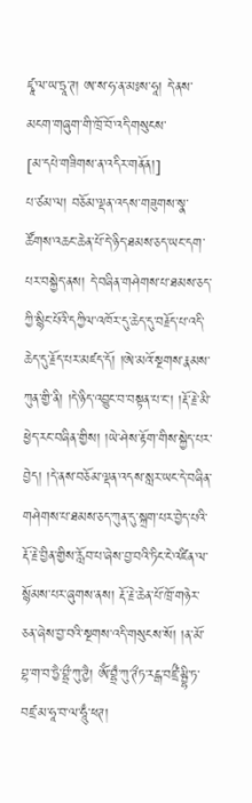ཛྭཱ་ལ་ཡ་ཏྲཱ་ཊ། ཨ་ས་ཧ་ན་མཿས་ཧཱ། དེ་ནས་མངག་གཞུག་གི་ཁྲོ་བོ་འདི་གསུངས་
[མ་དཔེ་གཟིགས་ན་འདིར་གནོན།]
པ་ཙམ་ལ། བཅོམ་ལྡན་འདས་གཟུགས་སྣ་ཚོགས་འཆང་ཆེན་པོ་དེ་ཉིད་ཐམས་ཅད་ཡང་དག་པར་བསྐྱེད་ནས། དེ་བཞིན་གཤེགས་པ་ཐམས་ཅད་ཀྱི་སྙིང་པོའི་དཀྱིལ་འཁོར་དུ་ཆེད་དུ་བརྗོད་པ་འདི་ཆེད་དུ་རྗོད་པར་མཛད་དོ། །ཨེ་མའོ་སྔགས་རྣམས་ཀུན་གྱི་ནི། །དེ་ཉིད་འབྱུང་བ་བསྟན་པ་ང་། །རྡོ་རྗེ་མི་ཕྱེད་རང་བཞིན་གྱིས། །ཡེ་ཤེས་རྟོག་གིས་སྐྱེད་པར་བྱེད། །དེ་ནས་བཅོམ་ལྡན་འདས་སླར་ཡང་དེ་བཞིན་གཤེགས་པ་ཐམས་ཅད་ཀུན་དུ་སྐྲག་པར་བྱེད་པའི་རྡོ་རྗེ་བྱིན་གྱིས་རློབ་པ་ཞེས་བྱ་བའི་ཏིང་ངེ་འཛིན་ལ་སྙོམས་པར་ཞུགས་ནས། རྡོ་རྗེ་ཆེན་པོ་ཁྲོ་གཉེར་ཅན་ཞེས་བྱ་བའི་སྔགས་འདི་གསུངས་སོ། །ན་མོ་བྷ་ག་བ་ཏྱཻ་བྷྲྀ་ཀུ་ཊྱཻ། ཨོཾ་བྷྲྃ་ཀུ་ཊྀཏ་རངྒ་བཛྲྀ་མྦྷི་ཏ་བཛྲ་མ་ཧཱ་བ་ལ་ཧཱུྃ་ཕཊ།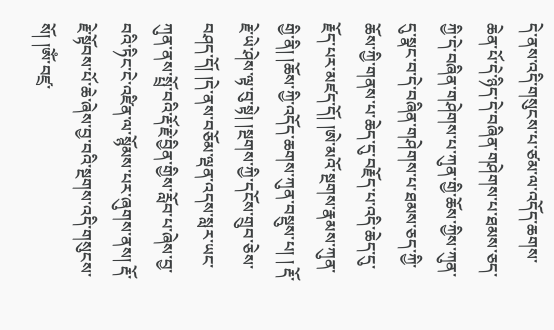དེ་ནས་འདི་གསུངས་པ་ཙམ་ལ་འདོད་ཆགས་ཆེན་པོ་དེ་ཉིད་དེ་བཞིན་གཤེགས་པ་ཐམས་ཅད་ཀྱི་དེ་བཞིན་གཤེགས་པ་ཀུན་གྱི་ཆོས་ཀྱིས་ཀུན་དུ་སྣང་བ་དེ་བཞིན་གཤེགས་པ་ཐམས་ཅད་ཀྱི་ཆོས་ཀྱི་གནས་པ་ཆེད་དུ་བརྗོད་པ་འདི་ཆེད་དུ་རྗོད་པར་མཛད་དོ། །ཨེ་མའོ་སྔགས་རྣམས་ཀུན་གྱི་ནི། །ཆོས་ཀྱི་འདོད་ཆགས་ཀུན་བསྡུས་པ། ། རྡོ་རྗེ་ཡེ་ཤེས་ལྟ་བུ་སྟེ། །སྔགས་ཀྱི་དངོས་གྲུབ་ཅེས་བཤད་དོ། །དེ་ནས་བཅོམ་ལྡན་འདས་སླར་ཡང་ཀུན་ནས་སྤྲོ་བའི་རྡོ་རྗེ་བྱིན་གྱིས་རློབ་པ་ཞེས་བྱ་བའི་ཏིང་ངེ་འཛིན་ལ་སྙོམས་པར་ཞུགས་ནས། རྡོ་རྗེ་སྟོབས་པོ་ཆེ་ཞེས་བྱ་བའི་སྔགས་འདི་གསུངས་སོ། །ཨོཾ་བཛྲ་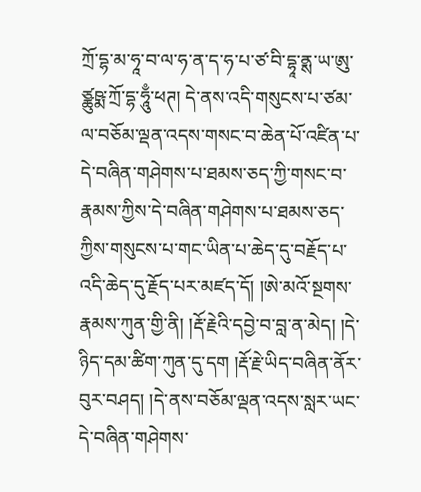ཀྲོ་དྷ་མ་ཧཱ་བ་ལ་ཧ་ན་ད་ཧ་པ་ཙ་བི་དྷཱ་ནྶ་ཡ་ཨུ་ཙྪུཥྨ་ཀྲོ་དྷ་ཧཱུྃ་ཕཊ། དེ་ནས་འདི་གསུངས་པ་ཙམ་ལ་བཅོམ་ལྡན་འདས་གསང་བ་ཆེན་པོ་འཛིན་པ་དེ་བཞིན་གཤེགས་པ་ཐམས་ཅད་ཀྱི་གསང་བ་རྣམས་ཀྱིས་དེ་བཞིན་གཤེགས་པ་ཐམས་ཅད་ཀྱིས་གསུངས་པ་གང་ཡིན་པ་ཆེད་དུ་བརྗོད་པ་འདི་ཆེད་དུ་རྗོད་པར་མཛད་དོ། །ཨེ་མའོ་སྔགས་རྣམས་ཀུན་གྱི་ནི། །རྡོ་རྗེའི་དབྱེ་བ་བླ་ན་མེད། །དེ་ཉིད་དམ་ཚིག་ཀུན་དུ་དག །རྡོ་རྗེ་ཡིད་བཞིན་ནོར་བུར་བཤད། །དེ་ནས་བཅོམ་ལྡན་འདས་སླར་ཡང་དེ་བཞིན་གཤེགས་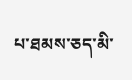པ་ཐམས་ཅད་མི་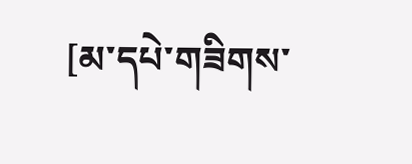[མ་དཔེ་གཟིགས་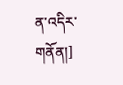ན་འདིར་གནོན།]